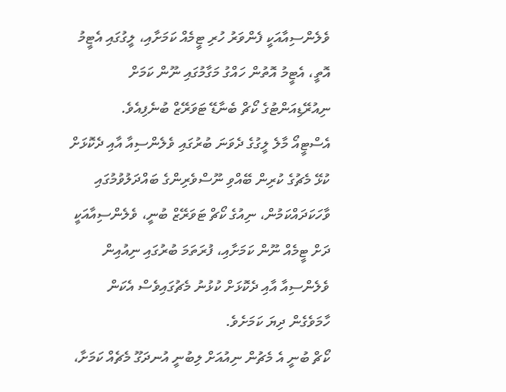ވެލެންސިއާއަކީ ފެންވަރު ހުރި ޓީމެއް ކަމަށާއި، ލީގުގައި އެޓީމު އޮތީ، އެޓީމު އޮތުން ހައްގު މަގާމުގައި ނޫން ކަމަށް ނިއުރޭޑިއަންޓުގެ ކޯޗް ބެނާޑޭ ޓަވަރޭޒް ބުނެފިއެވެ.
އެސްޓީއޯ މާލެ ލީގުގެ ދެވަނަ ބުރުގައި ވެލެންސިއާ އާއި ދެކޮޅަށް ކުޅޭ މެޗުގެ ކުރިން ބޭއްވި ނޫސްވެރިންގެ ބައްދަލުވުމުގައި ވާހަކަދައްކަމުން، ނިއުގެ ކޯޗް ޓަވަރޭޒް ބުނީ، ވެލެންސިއާއަކީ ދަށް ޓީމެއް ނޫން ކަމަށާއި، ފުރަތަމަ ބުރުގައި ނިއުއިން ވެލެންސިއާ އާއި ދެކޮޅަށް ކުޅުނު މެޗުގައިވެސް އެކަން ހާމަވެގެން ދިޔަ ކަމަށެވެ.
ކޯޗް ބުނީ އެ މެޗުން ނިއުއަށް ލިބުނީ އުނދަގޫ މެޗެއް ކަމަށާ،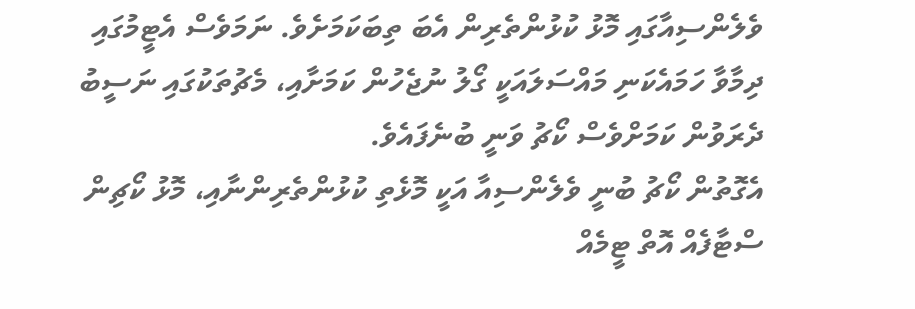ވެލެންސިއާގައި މޮޅު ކުޅުންތެރިން އެބަ ތިބަކަމަށެވެ. ނަމަވެސް އެޓީމުގައި ދިމާވާ ހަމައެކަނި މައްސަލައަކީ ގޯލު ނުޖެހުން ކަމަށާއި، މެޗުތަކުގައި ނަސީބު ދެރަވުން ކަމަށްވެސް ކޯޗު ވަނީ ބުނެފައެވެ.
އެގޮތުން ކޯޗު ބުނީ ވެލެންސިއާ އަކީ މޮޅެތި ކުޅުންތެރިންނާއި، މޮޅު ކޯޗިން ސްޓާފެއް އޮތް ޓީމެއް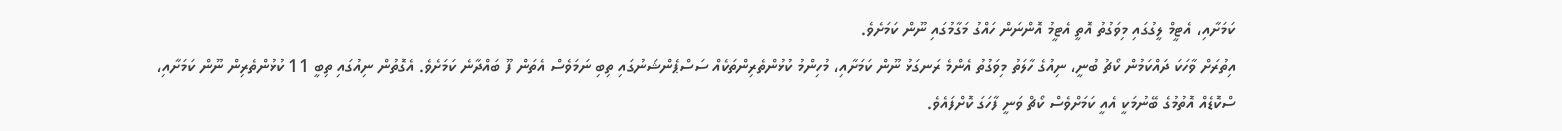ކަމަށާއި، އެޓީމް ލީގުގައި މިވަގުތު އޮތީ އެޓީމު އޮންނަން ހައްގު މަގާމުގައި ނޫން ކަމަށެވެ.
އިތުރަށް ވާހަކަ ދައްކަމުން ކޯޗު ބުނީ، ނިއުގެ ހާލަތު މިވަގުތު އެންމެ ރަނގަޅު ނޫން ކަމަށާއި، މުހިންމު ކުޅުންތެރިންތަކެއް ސަސްޕެންޝަނުގައި ތިބި ނަމަވެސް އެތަން ފޫ ބައްދާނެ ކަމަށެވެ. އެގޮތުން ނިއުގައި ތިބީ 11 ކުޅުންތެރިން ނޫން ކަމަށާއި، ސްކޮޑެއް އޮތުމުގެ ބޭނުމަކީ އެއީ ކަމަށްވެސް ކޯޗް ވަނީ ފާހަގަ ކޮށްފައެވެ.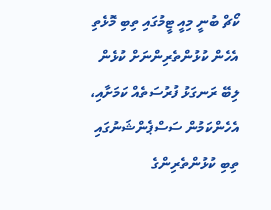ކޯޗް ބުނީ މިއީ ޓީމުގައި ތިބި މޮޅެތި އެހެން ކުޅުންތެރިންނަށް ކުޅެން ލިބޭ ރަނގަޅު ފުރުސަތެއް ކަމަށާއި، އެހެންކަމުން ސަސްޕެންޝަނުގައި ތިބި ކުޅުންތެރިންގެ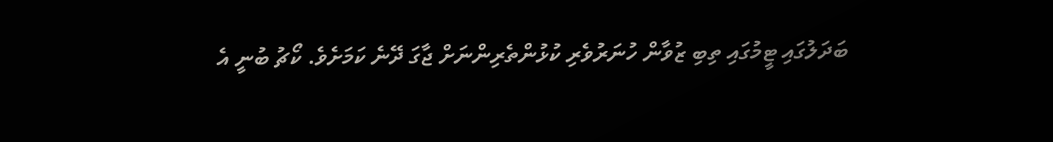ބަދަލުގައި ޓީމުގައި ތިބި ޒުވާން ހުނަރުވެރި ކުޅުންތެރިންނަށް ޖާގަ ދޭނެ ކަމަށެވެ. ކޯޗު ބުނީ އެ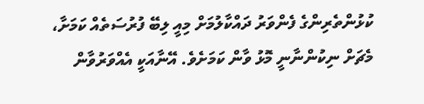ކުޅުންތެރިންގެ ފެންވަރު ދައްކާލުމަށް މިއީ ލިބޭ ފުރުސަތެއް ކަމަށާ، މެޗަށް ނިކުންނާނީ މޮޅު ވާން ކަމަށެވެ. އޭނާއަކީ އެއްވަރުވާން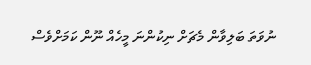ނުވަތަ ބަލިވާން މެޗަށް ނިކުންނަ މީހެއް ނޫން ކަމަށްވެސް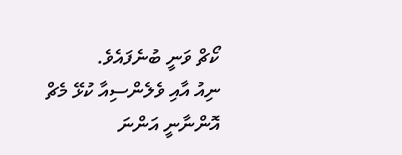ކޯޗް ވަނީ ބުނެފައެވެ.
ނިއު އާއި ވެލެންސިއާ ކުޅޭ މެޗް އޮންނާނީ އަންނަ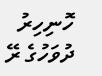ހޮނިހިރު ދުވަހުގެ ރޭ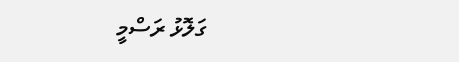ގަލޮޅު ރަސްމީ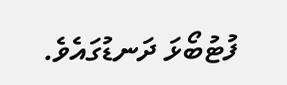ފުޓުބޯޅަ ދަނޑުގައެވެ.